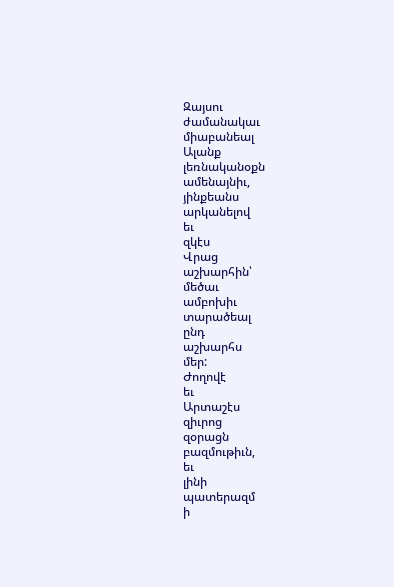Զայսու
ժամանակաւ
միաբանեալ
Ալանք
լեռնականօքն
ամենայնիւ,
յինքեանս
արկանելով
եւ
զկէս
Վրաց
աշխարհին՝
մեծաւ
ամբոխիւ
տարածեալ
ընդ
աշխարհս
մեր:
Ժողովէ
եւ
Արտաշէս
զիւրոց
զօրացն
բազմութիւն,
եւ
լինի
պատերազմ
ի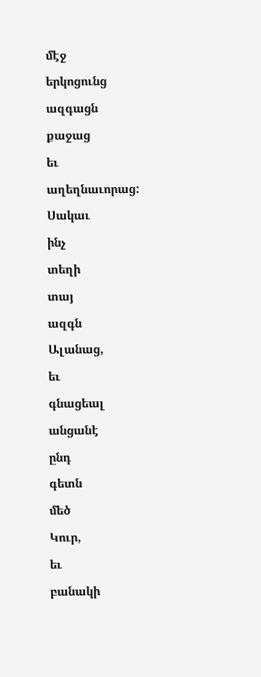մէջ
երկոցունց
ազգացն
քաջաց
եւ
աղեղնաւորաց:
Սակաւ
ինչ
տեղի
տայ
ազգն
Ալանաց,
եւ
գնացեալ
անցանէ
ընդ
գետն
մեծ
Կուր,
եւ
բանակի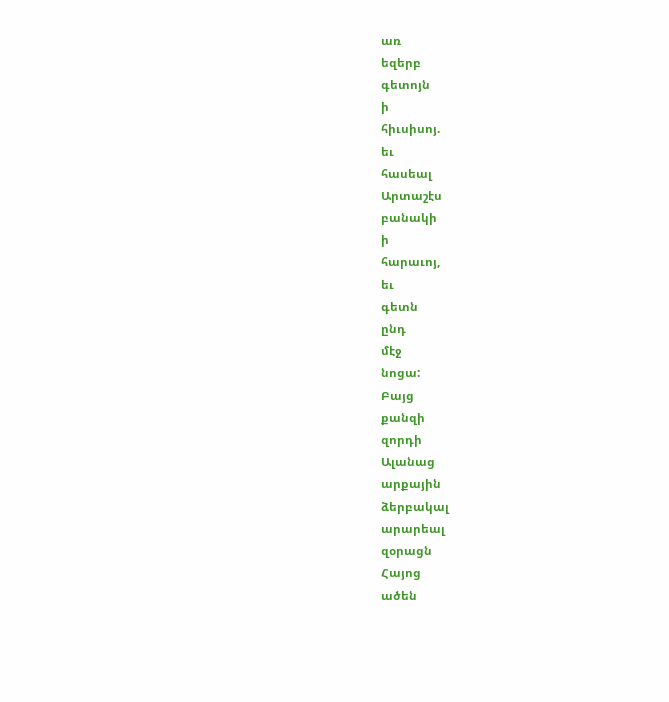առ
եզերբ
գետոյն
ի
հիւսիսոյ.
եւ
հասեալ
Արտաշէս
բանակի
ի
հարաւոյ,
եւ
գետն
ընդ
մէջ
նոցա:
Բայց
քանզի
զորդի
Ալանաց
արքային
ձերբակալ
արարեալ
զօրացն
Հայոց
ածեն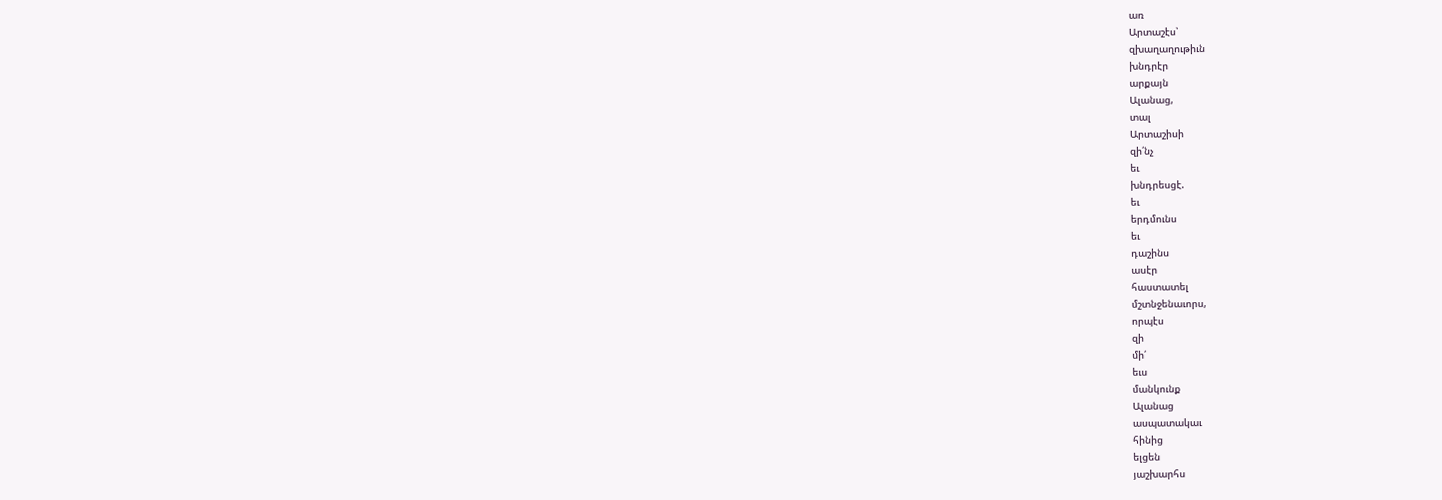առ
Արտաշէս՝
զխաղաղութիւն
խնդրէր
արքայն
Ալանաց,
տալ
Արտաշիսի
զի՛նչ
եւ
խնդրեսցէ.
եւ
երդմունս
եւ
դաշինս
ասէր
հաստատել
մշտնջենաւորս,
որպէս
զի
մի՛
եւս
մանկունք
Ալանաց
ասպատակաւ
հինից
ելցեն
յաշխարհս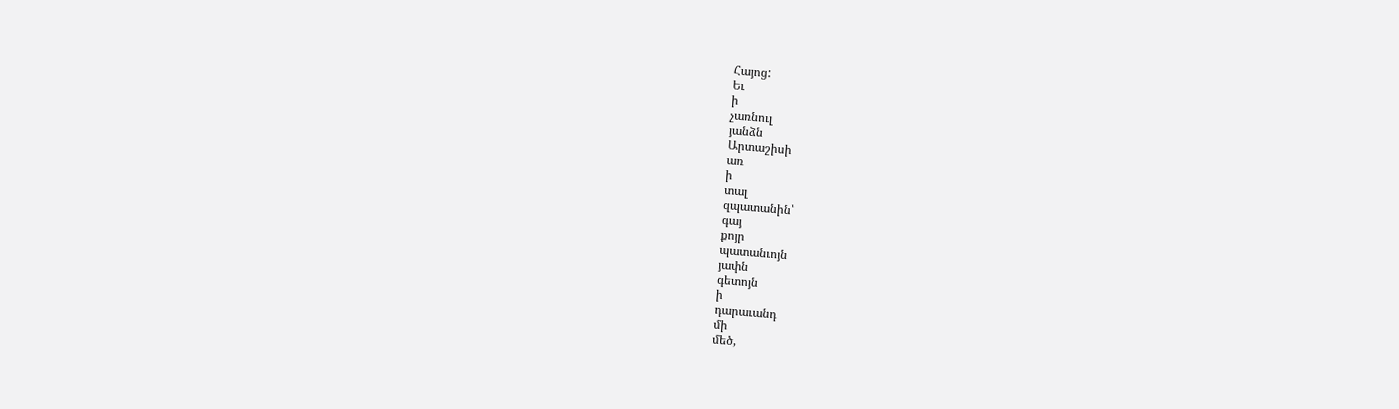Հայոց:
Եւ
ի
չառնուլ
յանձն
Արտաշիսի
առ
ի
տալ
զպատանին՝
գայ
քոյր
պատանւոյն
յափն
գետոյն
ի
դարաւանդ
մի
մեծ,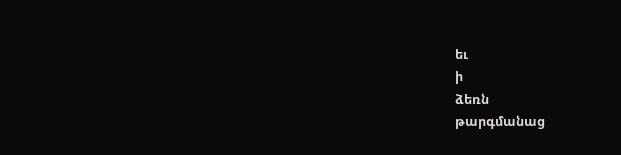եւ
ի
ձեռն
թարգմանաց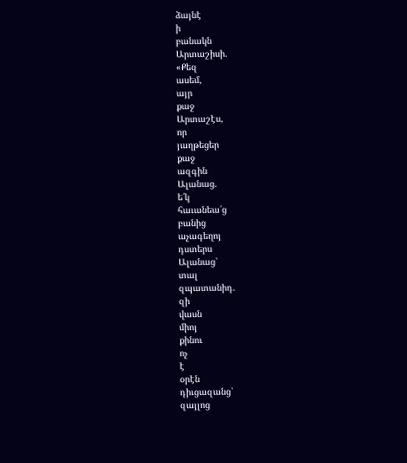ձայնէ
ի
բանակն
Արտաշիսի.
«Քեզ
ասեմ,
այր
քաջ
Արտաշէս,
որ
յաղթեցեր
քաջ
ազգին
Ալանաց.
ե՛կ
հաւանեա՛ց
բանից
աչագեղոյ
դստերս
Ալանաց՝
տալ
զպատանիդ.
զի
վասն
միոյ
քինու
ոչ
է
օրէն
դիւցազանց՝
զայլոց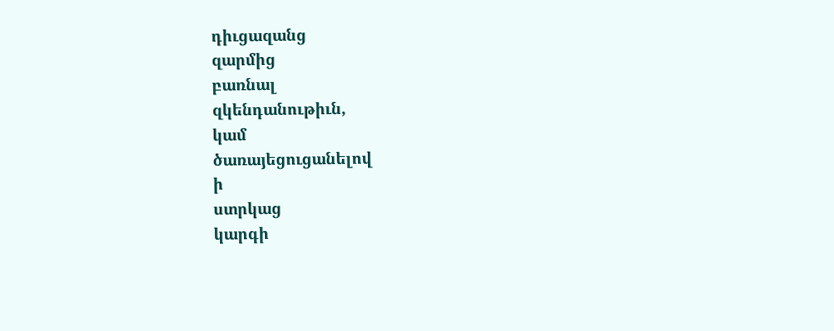դիւցազանց
զարմից
բառնալ
զկենդանութիւն,
կամ
ծառայեցուցանելով
ի
ստրկաց
կարգի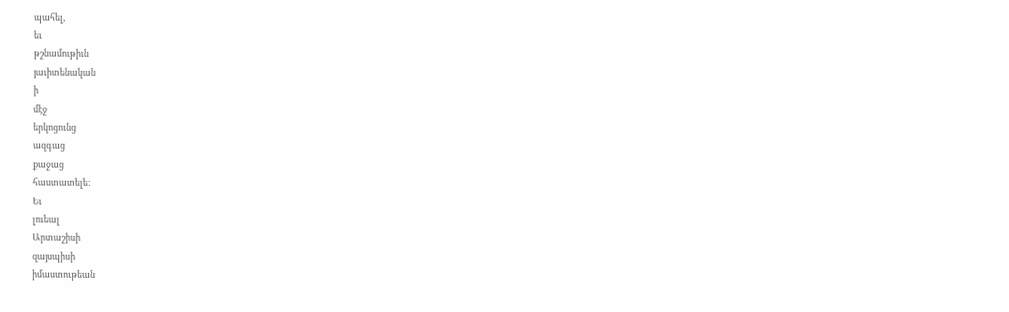պահել,
եւ
թշնամութիւն
յաւիտենական
ի
մէջ
երկոցունց
ազգաց
քաջաց
հաստատելե:
Եւ
լուեալ
Արտաշիսի
զայսպիսի
իմաստութեան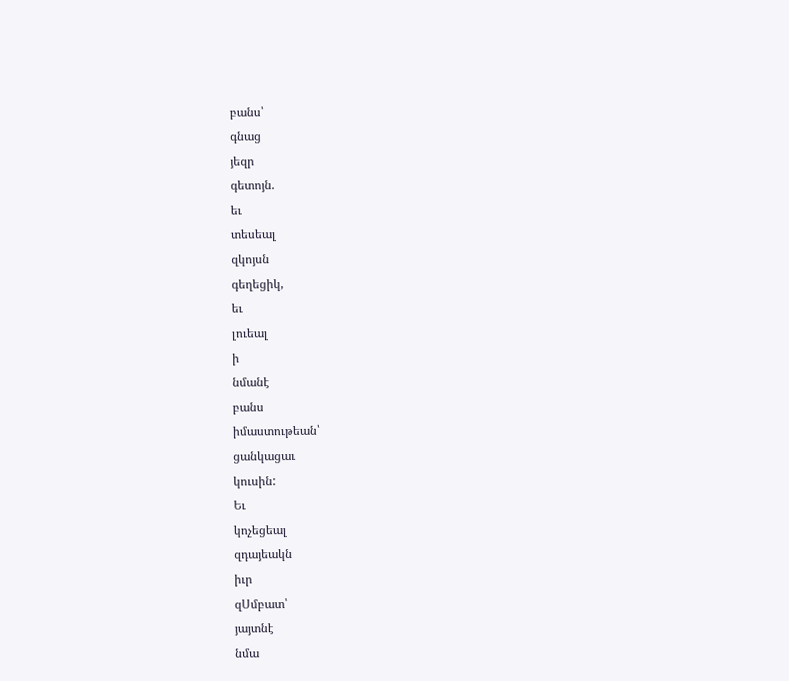բանս՝
գնաց
յեզր
գետոյն.
եւ
տեսեալ
զկոյսն
գեղեցիկ,
եւ
լուեալ
ի
նմանէ
բանս
իմաստութեան՝
ցանկացաւ
կուսին:
Եւ
կոչեցեալ
զդայեակն
իւր
զՍմբատ՝
յայտնէ
նմա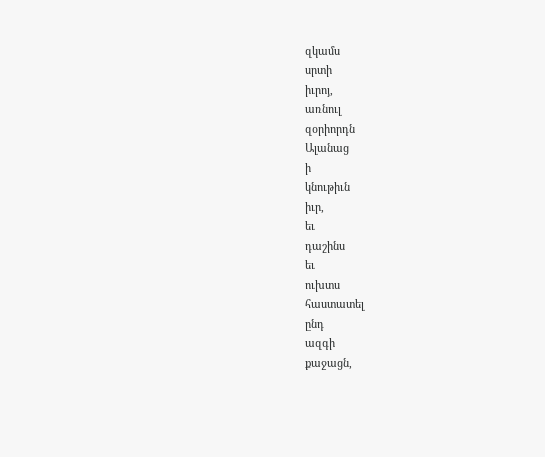զկամս
սրտի
իւրոյ,
առնուլ
զօրիորդն
Ալանաց
ի
կնութիւն
իւր,
եւ
դաշինս
եւ
ուխտս
հաստատել
ընդ
ազգի
քաջացն,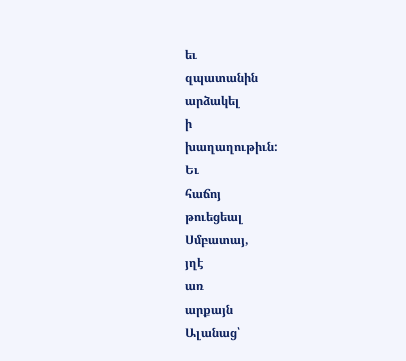եւ
զպատանին
արձակել
ի
խաղաղութիւն:
Եւ
հաճոյ
թուեցեալ
Սմբատայ,
յղէ
առ
արքայն
Ալանաց՝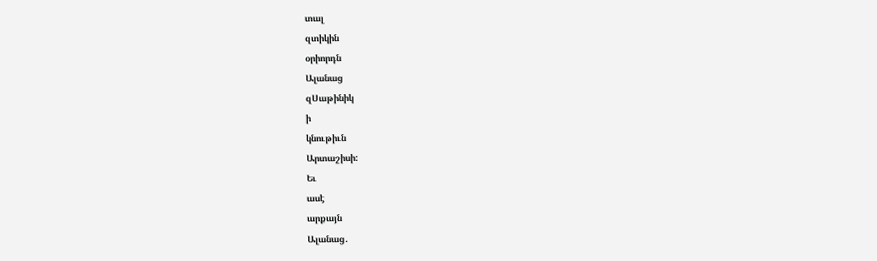տալ
զտիկին
օրիորդն
Ալանաց
զՍաթինիկ
ի
կնութիւն
Արտաշիսի:
Եւ
ասէ
արքայն
Ալանաց.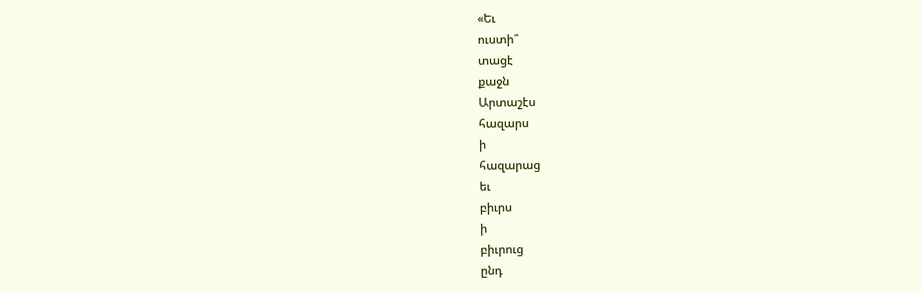«Եւ
ուստի՞
տացէ
քաջն
Արտաշէս
հազարս
ի
հազարաց
եւ
բիւրս
ի
բիւրուց
ընդ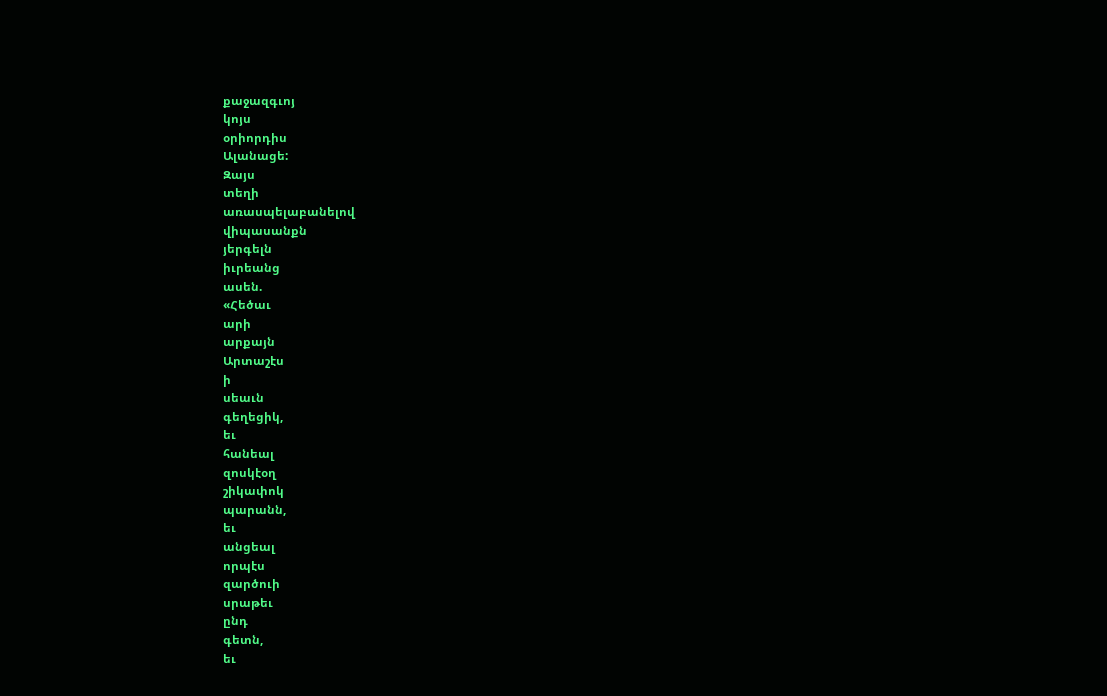քաջազգւոյ
կոյս
օրիորդիս
Ալանացե:
Զայս
տեղի
առասպելաբանելով
վիպասանքն
յերգելն
իւրեանց
ասեն.
«Հեծաւ
արի
արքայն
Արտաշէս
ի
սեաւն
գեղեցիկ,
եւ
հանեալ
զոսկէօղ
շիկափոկ
պարանն,
եւ
անցեալ
որպէս
զարծուի
սրաթեւ
ընդ
գետն,
եւ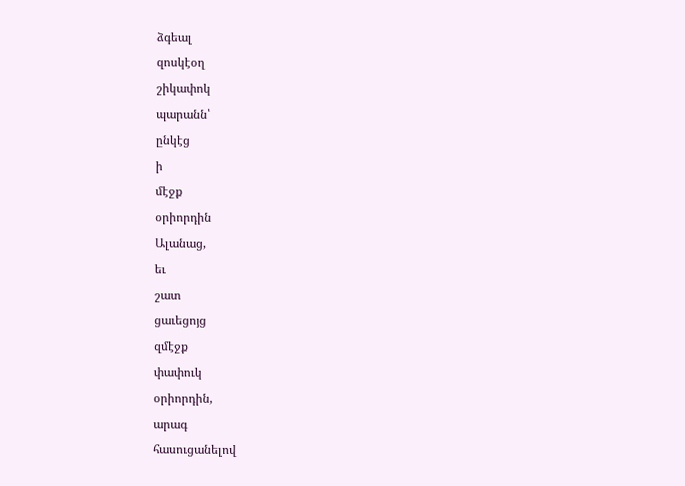ձգեալ
զոսկէօղ
շիկափոկ
պարանն՝
ընկէց
ի
մէջք
օրիորդին
Ալանաց,
եւ
շատ
ցաւեցոյց
զմէջք
փափուկ
օրիորդին,
արագ
հասուցանելով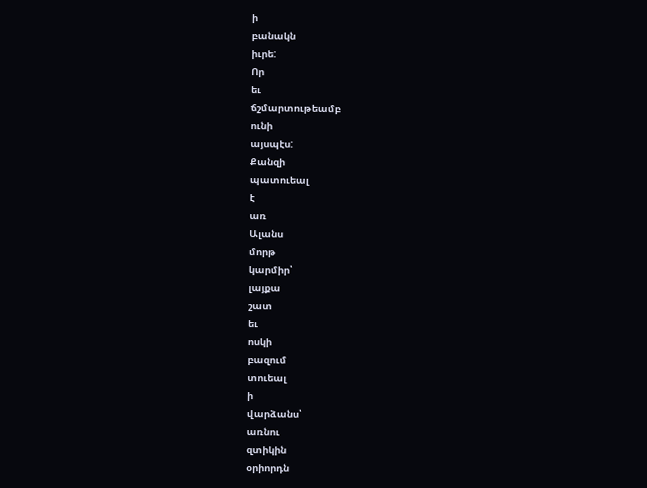ի
բանակն
իւրե:
Որ
եւ
ճշմարտութեամբ
ունի
այսպէս:
Քանզի
պատուեալ
է
առ
Ալանս
մորթ
կարմիր՝
լայքա
շատ
եւ
ոսկի
բազում
տուեալ
ի
վարձանս՝
առնու
զտիկին
օրիորդն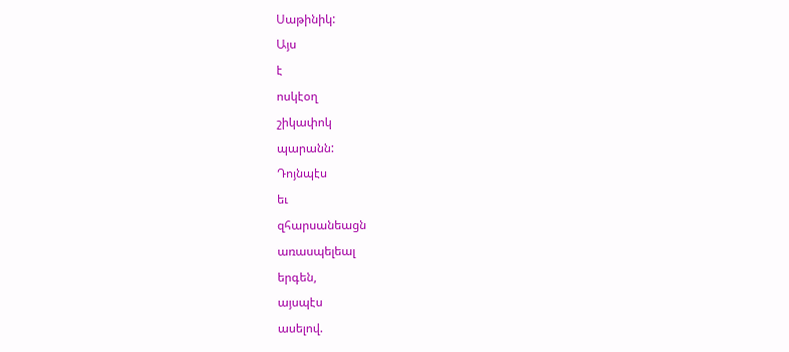Սաթինիկ:
Այս
է
ոսկէօղ
շիկափոկ
պարանն:
Դոյնպէս
եւ
զհարսանեացն
առասպելեալ
երգեն,
այսպէս
ասելով.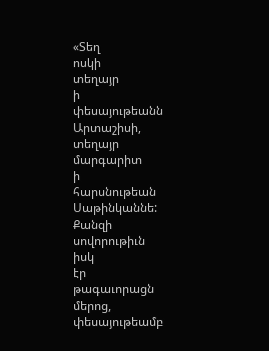«Տեղ
ոսկի
տեղայր
ի
փեսայութեանն
Արտաշիսի,
տեղայր
մարգարիտ
ի
հարսնութեան
Սաթինկաննե:
Քանզի
սովորութիւն
իսկ
էր
թագաւորացն
մերոց,
փեսայութեամբ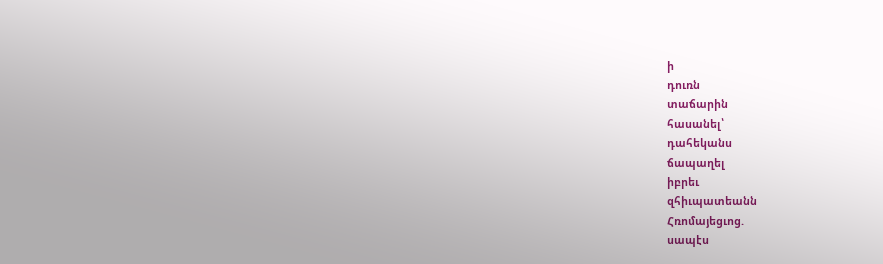ի
դուռն
տաճարին
հասանել՝
դահեկանս
ճապաղել
իբրեւ
զհիւպատեանն
Հռոմայեցւոց.
սապէս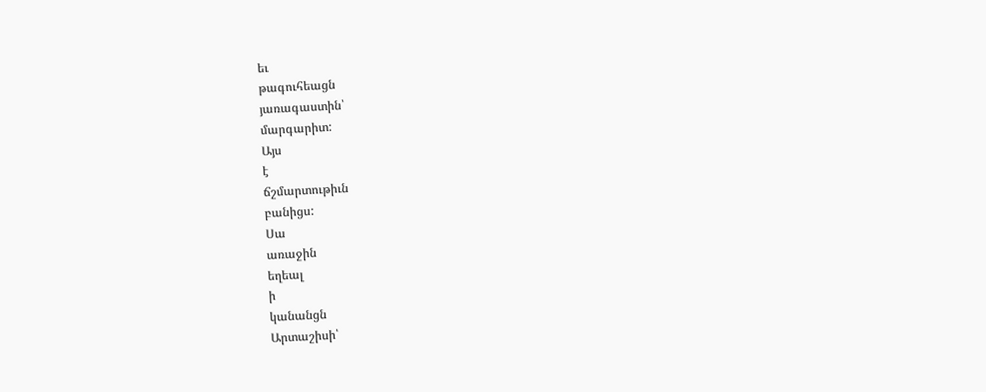եւ
թագուհեացն
յառագաստին՝
մարգարիտ:
Այս
է
ճշմարտութիւն
բանիցս:
Սա
առաջին
եղեալ
ի
կանանցն
Արտաշիսի՝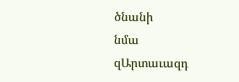ծնանի
նմա
զԱրտաւազդ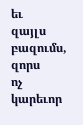եւ
զայլս
բազումս,
զորս
ոչ
կարեւոր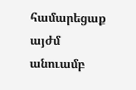համարեցաք
այժմ
անուամբ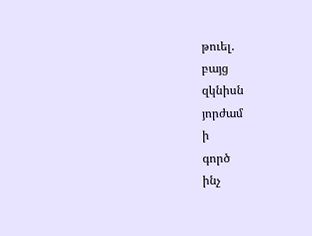թուել.
բայց
զկնիսն
յորժամ
ի
գործ
ինչ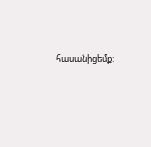հասանիցեմք: